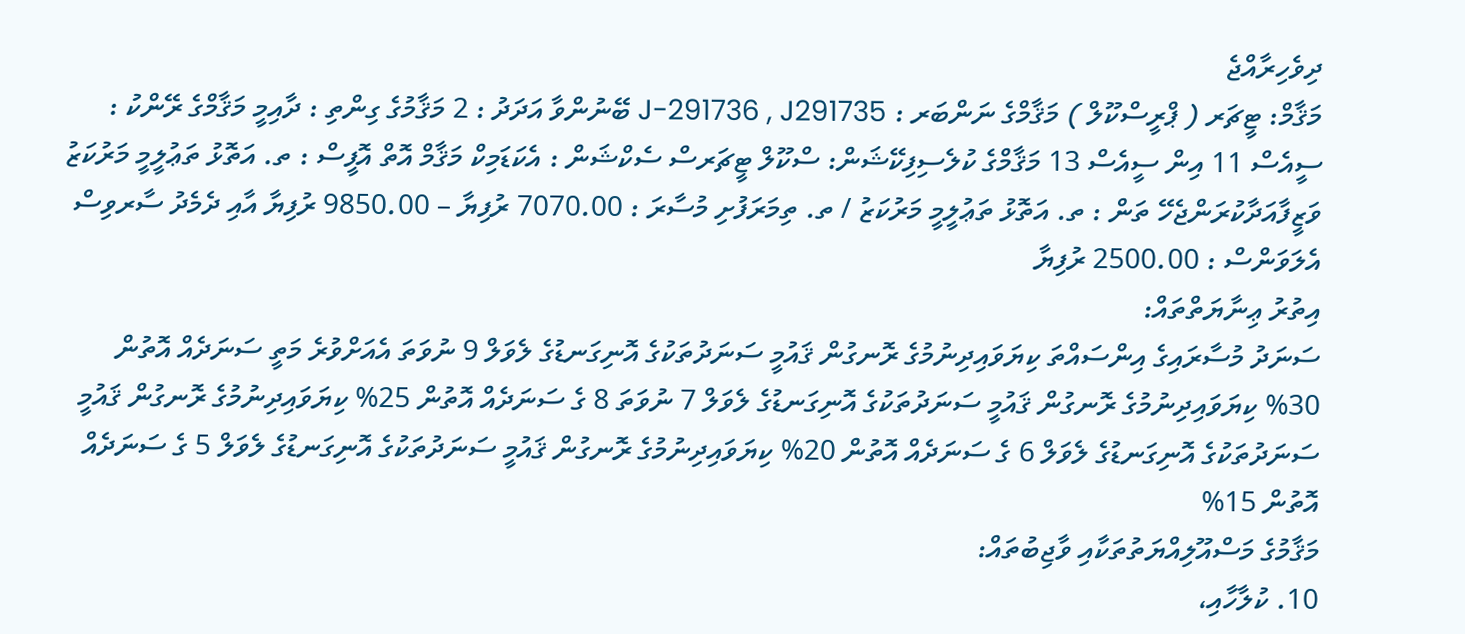ދިވެހިރާއްޖެ
މަޤާމް: ޓީޗަރ ( ޕްރީސްކޫލް ) މަޤާމްގެ ނަންބަރ : J-291736 , J291735 ބޭނުންވާ އަދަދު : 2 މަޤާމުގެ ގިންތި : ދާއިމީ މަޤާމްގެ ރޭންކު : ސީއެސް 11 އިން ސީއެސް 13 މަޤާމްގެ ކުލެސިފިކޭޝަން: ސްކޫލް ޓީޗަރސް ސެކްޝަން : އެކަޑަމިކް މަޤާމް އޮތް އޮފީސް : ތ. އަތޮޅު ތަޢުލީމީ މަރުކަޒު ވަޒީފާއަދާކުރަންޖެހޭ ތަން : ތ. އަތޮޅު ތަޢުލީމީ މަރުކަޒު / ތ. ތިމަރަފުށި މުސާރަ : 7070.00 ރުފިޔާ – 9850.00 ރުފިޔާ އާއި ދެމެދު ސާރވިސް އެލަވަންސް : 2500.00 ރުފިޔާ
އިތުރު ޢިނާޔަތްތައް:
ސަނަދު މުސާރައިގެ އިންސައްތަ ކިޔަވައިދިނުމުގެ ރޮނގުން ޤައުމީ ސަނަދުތަކުގެ އޮނިގަނޑުގެ ލެވަލް 9 ނުވަތަ އެއަށްވުރެ މަތީ ސަނަދެއް އޮތުން 30% ކިޔަވައިދިނުމުގެ ރޮނގުން ޤައުމީ ސަނަދުތަކުގެ އޮނިގަނޑުގެ ލެވަލް 7 ނުވަތަ 8 ގެ ސަނަދެއް އޮތުން 25% ކިޔަވައިދިނުމުގެ ރޮނގުން ޤައުމީ ސަނަދުތަކުގެ އޮނިގަނޑުގެ ލެވަލް 6 ގެ ސަނަދެއް އޮތުން 20% ކިޔަވައިދިނުމުގެ ރޮނގުން ޤައުމީ ސަނަދުތަކުގެ އޮނިގަނޑުގެ ލެވަލް 5 ގެ ސަނަދެއް އޮތުން 15%
މަޤާމުގެ މަސްއޫލިއްޔަތުތަކާއި ވާޖިބުތައް:
10. ކުލާހާއި،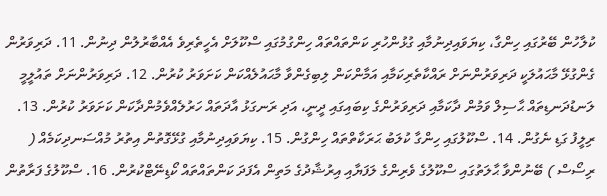ކުލާހުން ބޭރުގައި ހިންގާ، ކިޔަވައިދިނުމާއި ގުޅުންހުރި ކަންތައްތައް ހިންގުމުގައި ސްކޫލަށް އެހީތެރިވެ އެއްބާރުލުން ދިނުން. 11. ދަރިވަރުން ގެންގުޅޭ މާޙައުލަކީ ދަރިވަރުންނަށް ރައްކާތެރިކަމާއި އަމާންކަން ލިބިގެންވާ މާޙައުލެއްކަން ކަށަވަރު ކުރުން. 12. ދަރިވަރުންނަށް ތައުލީމީ ލަނޑުދަނޑިތައް ޙާސިލް ވަމުން ދާކަމާއި ދަރިވަރުންގެ ކިބައިގައި ދީނީ، އަދި ރަނގަޅު އާދަތައް ހަރުލެއްވެމުންދާކަން ކަށަވަރު ކުރުން. 13. ރިލީފު ގަޑި ނެގުން. 14. ސްކޫލުގައި ހިންގާ ކުލަބު ޙަރަކާތްތައް ހިންގުން. 15. ކިޔަވައިދިނުމާއި ގުޅޭގޮތުން އިތުރު މުއްސަނދިކަމެއް ( ރިސޯސް ) ބޭނުންވާ ޙާލަތުގައި ސްކޫލުގެ ވެރިންގެ ލަފަޔާއި އިރުޝާދުގެ މަތިން އެފަދަ ކަންތައްތައް ކޯޑިނޭޓްކުރުން. 16. ސްކޫލުގެ ފަރާތުން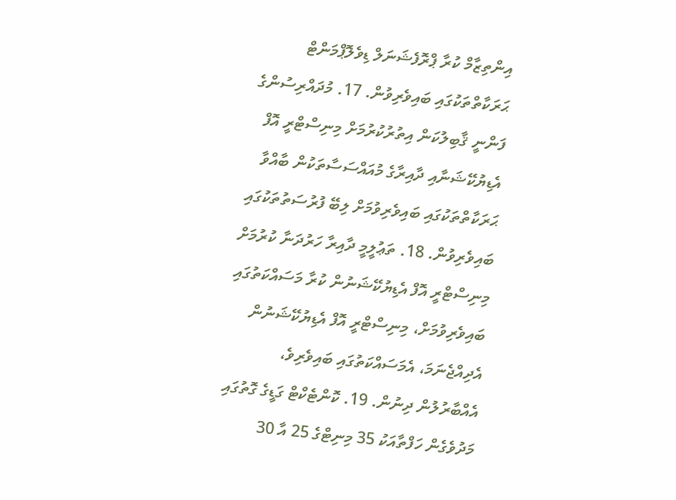އިންތިޒާމް ކުރާ ޕްރޮފެޝަނަލް ޑިވެލޮޕްމަންޓް ޙަރަކާތްތަކުގައި ބައިވެރިވުން. 17. މުދައްރިސުންގެ ފަންނީ ޤާބިލުކަން އިތުރުކުރުމަށް މިނިސްޓްރީ އޮފް އެޑިޔުކޭޝަނާއި ދާއިރާގެ މުއައްސަސާތަކުން ބާއްވާ ޙަރަކާތްތަކުގައި ބައިވެރިވުމަށް ލިބޭ ފުރުސަތުތަކުގައި ބައިވެރިވުން. 18. ތަޢުލީމީ ދާއިރާ ހަރުދަނާ ކުރުމަށް މިނިސްޓްރީ އޮފް އެޑިޔުކޭޝަނުން ކުރާ މަސައްކަތުގައި ބައިވެރިވުމަށް، މިނިސްޓްރީ އޮފް އެޑިޔުކޭޝަނުން އެދިއްޖެނަމަ، އެމަސައްކަތުގައި ބައިވެރިވެ، އެއްބާރުލުން ދިނުން. 19. ކޮންޓެކްޓް ގަޑީގެ ގޮތުގައި މަދުވެގެން ހަފްތާއަކު 35 މިނިޓްގެ 25 އާ 30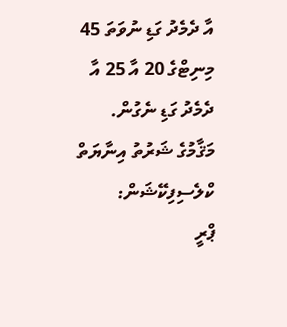އާ ދެމެދު ގަޑި ނުވަތަ 45 މިނިޓްގެ 20 އާ 25 އާ ދެމެދު ގަޑި ނެގުން.
މަޤާމުގެ ޝަރުތު އިނާޔަތް ކްލެސިފިކޭޝަން:
ޕްރީ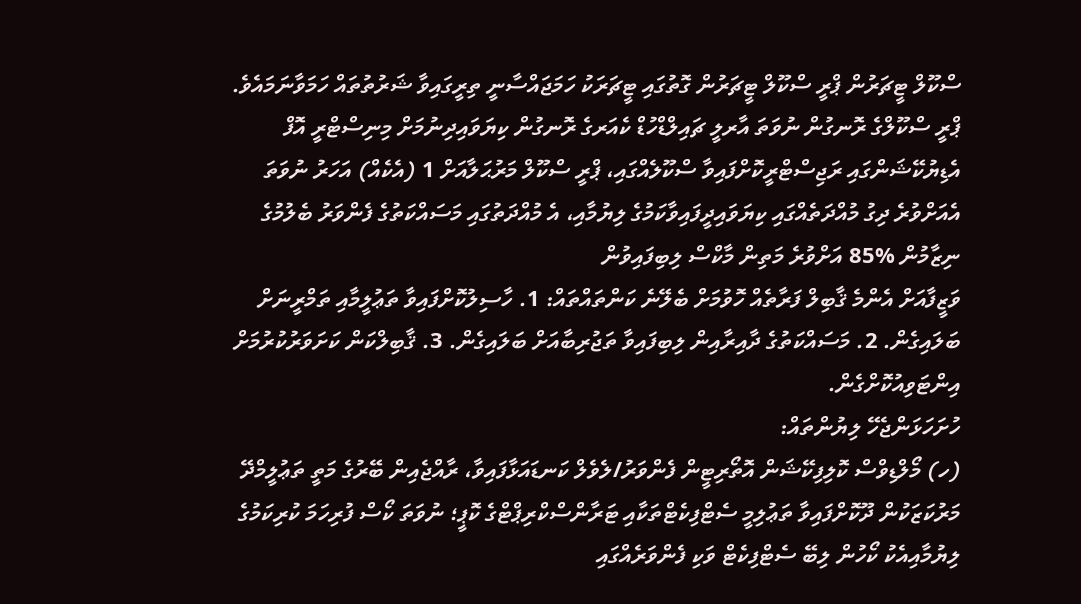ސްކޫލް ޓީޗަރުން ޕްރީ ސްކޫލް ޓީޗަރުން ގޮތުގައި ޓީޗަރަކު ހަމަޖައްސާނީ ތިރީގައިވާ ޝަރުތުތައް ހަމަވާނަމައެވެ.
ޕްރީ ސްކޫލްގެ ރޮނގުން ނުވަތަ އާރލީ ޗައިލްޑްހުޑް ކެއަރގެ ރޮނގުން ކިޔަވައިދިނުމަށް މިނިސްޓްރީ އޮފް އެޑިޔުކޭޝަންގައި ރަޖިސްޓްރީކޮށްފައިވާ ސްކޫލެއްގައި، ޕްރީ ސްކޫލް މަރުޙަލާއަށް 1 (އެކެއް) އަހަރު ނުވަތަ އެއަށްވުރެ ދިގު މުއްދަތެއްގައި ކިޔަވައިދީފައިވާކަމުގެ ލިޔުމާއި، އެ މުއްދަތުގައި މަސައްކަތުގެ ފެންވަރު ބެލުމުގެ ނިޒާމުން %85 އަށްވުރެ މަތިން މާކްސް ލިބިފައިވުން
ވަޒީފާއަށް އެންމެ ޤާބިލް ފަރާތެއް ހޮވުމަށް ބެލޭނެ ކަންތައްތައް: 1. ހާސިލުކޮށްފައިވާ ތަޢުލީމާއި ތަމްރީނަށް ބަލައިގެން. 2. މަސައްކަތުގެ ދާއިރާއިން ލިބިފައިވާ ތަޖުރިބާއަށް ބަލައިގެން. 3. ޤާބިލްކަން ކަށަވަރުކުރުމަށް އިންޓަވިއުކޮށްގެން.
ހުށަހަޅަންޖެހޭ ލިޔުންތައް:
(ހ) މޯލްޑިވްސް ކޮލިފިކޭޝަން އޮތޯރިޓީން ފެންވަރު/ލެވެލް ކަނޑައަޅާފައިވާ، ރާއްޖެއިން ބޭރުގެ މަތީ ތަޢުލީމްދޭ މަރުކަޒަކުން ދޫކޮށްފައިވާ ތަޢުލިމީ ސެޓްފިކެޓްތަކާއި ޓަރާންސްކްރިޕްޓްގެ ކޮޕީ؛ ނުވަތަ ކޯސް ފުރިހަމަ ކުރިކަމުގެ ލިޔުމާއިއެކު ކޯހުން ލިބޭ ސެޓްފިކެޓް ވަކި ފެންވަރެއްގައި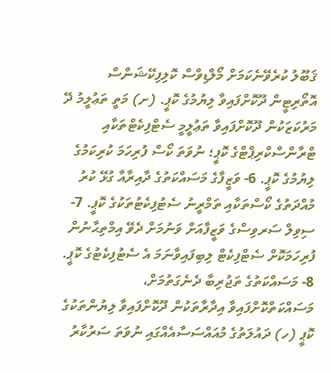ޤަބޫލު ކުރެވޭނެކަމަށް މޯލްޑިވްސް ކޮލިފިކޭޝަންސް އޮތޯރިޓީން ދޫކޮށްފައިވާ ލިޔުމުގެ ކޮޕީ. (ށ) މަތީ ތަޢުލީމު ދޭ މަރުކަޒަކުން ދޫކޮށްފައިވާ ތަޢުލީމީ ސެޓްފިކެޓްތަކާއި ޓްރާންސްކްރިޕްޓްގެ ކޮޕީ؛ ނުވަތަ ކޯސް ފުރިހަމަ ކުރިކަމުގެ ލިޔުމުގެ ކޮޕީ. 6- ވަޒީފާގެ މަސައްކަތުގެ ދާއިރާއާ ގުޅޭ ކުރު މުއްދަތުގެ ކޯސްތަކާއި ތަމްރީނު ސެޓުފިކެޓުތަކުގެ ކޮޕީ. 7- ސިވިލް ސަރވިސްގެ ވަޒީފާއަށް ވަނުމަށް ދެވޭ އިމްތިޙާނުން ފުރިހަމަކޮށް ސެޓްފިކެޓް ލިބިފައިވާނަމަ އެ ސެޓުފިކެޓުގެ ކޮޕީ. 8- މަސައްކަތުގެ ތަޖުރިބާ ދެނެގަތުމަށް، މަސައްކަތްކޮށްފައިވާ އިދާރާތަކުން ދޫކޮށްފައިވާ ލިޔުންތަކުގެ ކޮޕީ (ހ) ދައުލަތުގެ މުއައްސަސާއެއްގައި ނުވަތަ ސަރުކާރު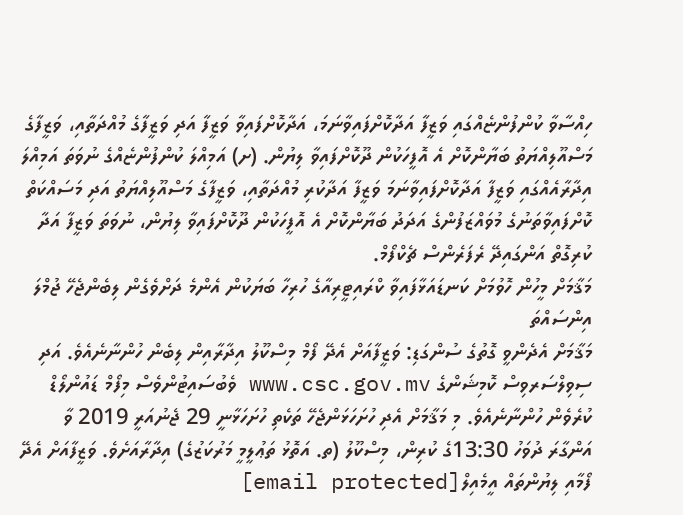ހިއްސާވާ ކުންފުންޏެއްގައި ވަޒީފާ އަދާކޮށްފައިވާނަމަ، އަދާކޮށްފައިވާ ވަޒީފާ އަދި ވަޒީފާގެ މުއްދަތާއި، ވަޒީފާގެ މަސްއޫލިއްޔަތު ބަޔާންކޮށް އެ އޮފީހަކުން ދޫކޮށްފައިވާ ލިޔުން. (ށ) އަމިއްލަ ކުންފުންޏެއްގެ ނުވަތަ އަމިއްލަ އިދާރާއެއްގައި ވަޒީފާ އަދާކޮށްފައިވާނަމަ ވަޒީފާ އަދާކުރި މުއްދަތާއި، ވަޒީފާގެ މަސްއޫލިއްޔަތު އަދި މަސައްކަތް ކޮށްފައިވާތަނުގެ މުވައްޒަފުންގެ އަދަދު ބަޔާންކޮށް އެ އޮފީހަކުން ދޫކޮށްފައިވާ ލިޔުން، ނުވަތަ ވަޒީފާ އަދާ ކުރިގޮތް އަންގައިދޭ ރެފަރެންސް ޗެކްފޯމް.
މަޤާމަށް މީހުން ހޮވުމަށް ކަނޑައަޅާފައިވާ ކްރައިޓީރިއާގެ ހުރިހާ ބަޔަކުން އެންމެ ދަށްވެގެން ލިބެންޖެހޭ ޖުމްލަ އިންސައްތަ
މަޤާމަށް އެދެންވީ ގޮތުގެ ސުންގަޑި: ވަޒީފާއަށް އެދޭ ފޯމް މިސްކޫލު އިދާރާއިން ލިބެން ހުންނާނެއެވެ. އަދި ސިވިލްސަރވިސް ކޮމިޝަންގެ www.csc.gov.mv ވެބުސައިޓުންވެސް މިފޯމް ޑައުންލޯޑް ކުރެވެން ހުންނާނެއެވެ. މި މަޤާމަށް އެދި ހުށަހަޅަންޖެހޭ ތަކެތި ހުށަހަޅާނީ 29 ޖެނުއަރީ 2019 ވާ އަންގާރަ ދުވަހު 13:30ގެ ކުރިން، މިސްކޫލު (ތ. އަތޮޅު ތަޢުލީމީ މަރުކަޒުގެ) އިދާރާއަށެވެ. ވަޒީފާއަށް އެދޭ ފޯމާއި ލިޔުންތައް އީމެއިލް[email protected]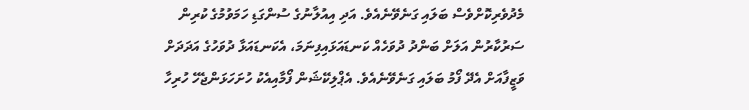މެދުވެރިކޮށްވެސް ބަލައި ގަނެވޭނެއެވެ. އަދި އިއުލާނުގެ ސުންގަޑި ހަމަވުމުގެ ކުރިން ސަރުކާރުން އަލަށް ބަންދު ދުވަހެއް ކަނޑައަޅައިފިނަމަ، އެކަނޑައަޅާ ދުވަހުގެ އަދަދަށް ވަޒީފާއަށް އެދޭ ފޯމު ބަލައި ގަނެވޭނެއެވެ. އެޕްލިކޭޝަން ފޯމާއިއެކު ހުށަހަޅަންޖެހޭ ހުރިހާ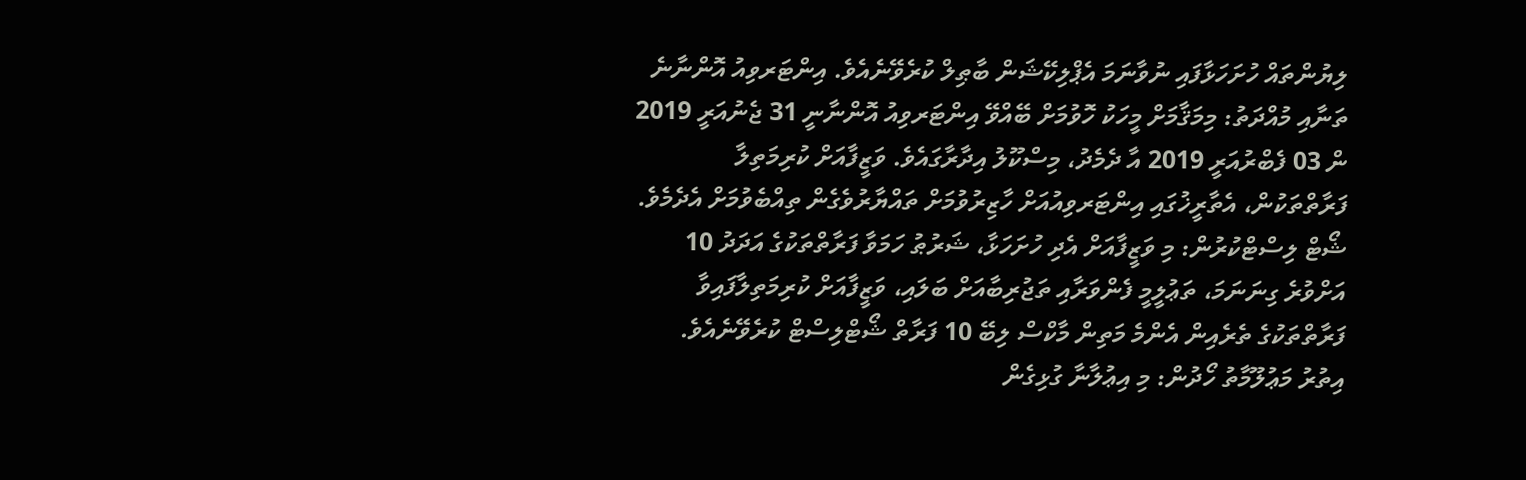ލިޔުންތައް ހުށަހަޅާފައި ނުވާނަމަ އެޕްލިކޭޝަން ބާޠިލް ކުރެވޭނެއެވެ. އިންޓަރވިއު އޮންނާނެ ތަނާއި މުއްދަތު: މިމަޤާމަށް މީހަކު ހޮވުމަށް ބޭއްވޭ އިންޓަރވިއު އޮންނާނީ 31 ޖެނުއަރީ 2019 ން 03 ފެބްރުއަރީ 2019 އާ ދެމެދު، މިސްކޫލު އިދާރާގައެވެ. ވަޒީފާއަށް ކުރިމަތިލާ ފަރާތްތަކުން، އެތާރީޚުގައި އިންޓަރވިއުއަށް ހާޒިރުވުމަށް ތައްޔާރުވެގެން ތިއްބެވުމަށް އެދެމެވެ.
ޝޯޓް ލިސްޓްކުރުން: މި ވަޒީފާއަށް އެދި ހުށަހަޅާ، ޝަރުޠު ހަމަވާ ފަރާތްތަކުގެ އަދަދު 10 އަށްވުރެ ގިނަނަމަ، ތަޢުލީމީ ފެންވަރާއި ތަޖުރިބާއަށް ބަލައި، ވަޒީފާއަށް ކުރިމަތިލާފައިވާ ފަރާތްތަކުގެ ތެރެއިން އެންމެ މަތިން މާކްސް ލިބޭ 10 ފަރާތް ޝޯޓްލިސްޓް ކުރެވޭނެއެވެ. އިތުރު މަޢުލޫމާތު ހޯދުން: މި އިޢުލާނާ ގުޅިގެން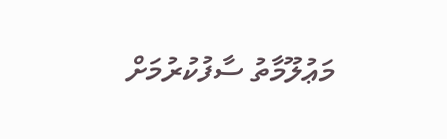މަޢުލޫމާތު ސާފުކުރުމަށް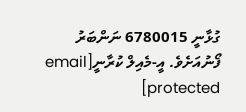ގުޅާނީ 6780015 ނަންބަރު ފޯނުއަށެވެ. އީ-މެއިލް ކުރާނީ[email protected]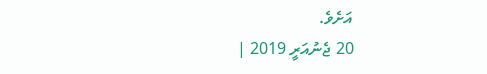އަށެވެ.
20 ޖެނުއަރީ 2019 |